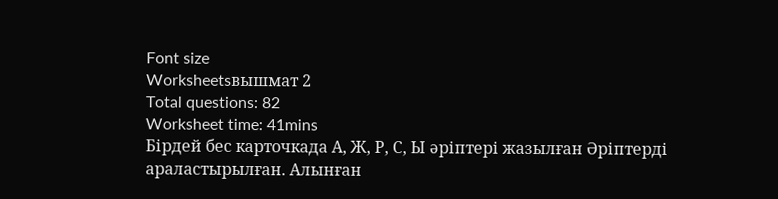Font size
Worksheetsвышмат 2
Total questions: 82
Worksheet time: 41mins
Бірдей бес карточкада А, Ж, Р, С, Ы әріптері жазылған Әріптерді араластырылған. Алынған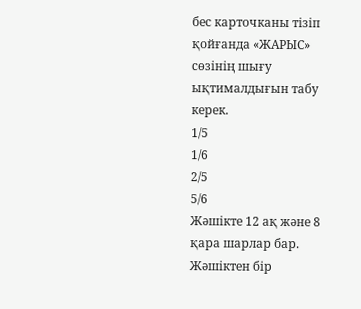бес карточканы тізіп қойғанда «ЖАРЫС» сөзінің шығу ықтималдығын табу керек.
1/5
1/6
2/5
5/6
Жәшікте 12 ақ және 8 қара шарлар бар. Жәшіктен бір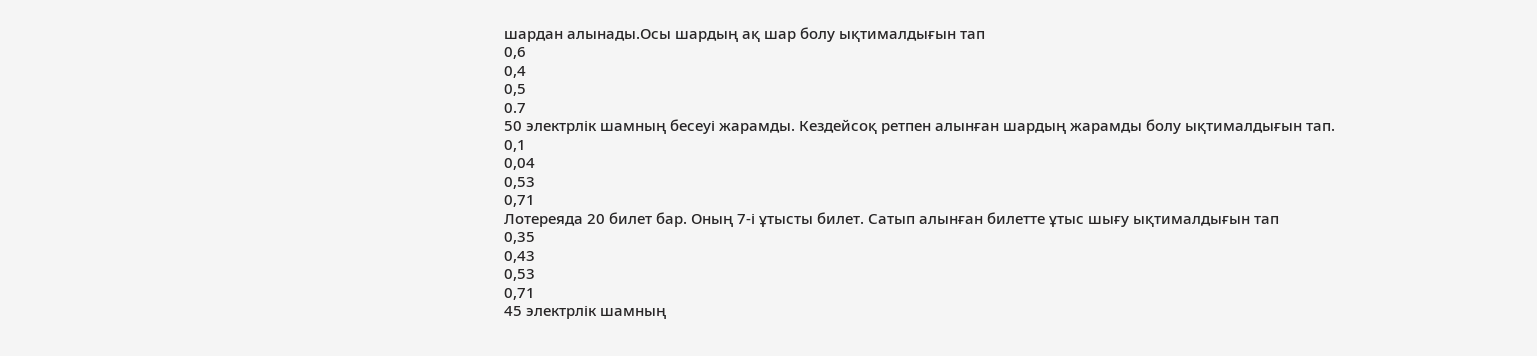шардан алынады.Осы шардың ақ шар болу ықтималдығын тап
0,6
0,4
0,5
0.7
50 электрлік шамның бесеуі жарамды. Кездейсоқ ретпен алынған шардың жарамды болу ықтималдығын тап.
0,1
0,04
0,53
0,71
Лотереяда 20 билет бар. Оның 7-і ұтысты билет. Сатып алынған билетте ұтыс шығу ықтималдығын тап
0,35
0,43
0,53
0,71
45 электрлік шамның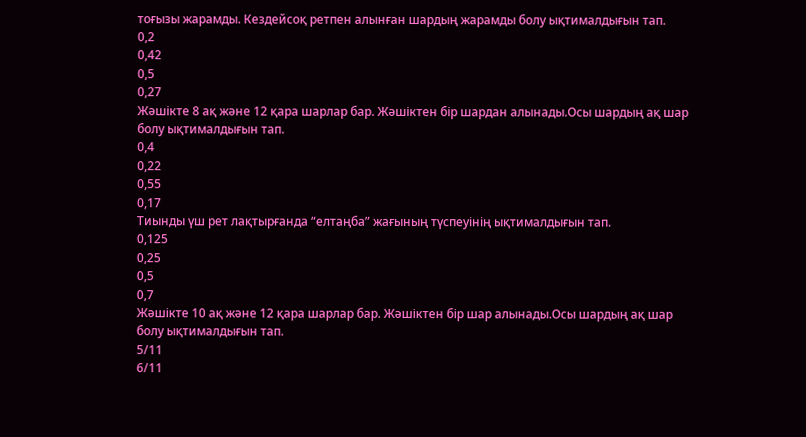тоғызы жарамды. Кездейсоқ ретпен алынған шардың жарамды болу ықтималдығын тап.
0,2
0,42
0,5
0,27
Жәшікте 8 ақ және 12 қара шарлар бар. Жәшіктен бір шардан алынады.Осы шардың ақ шар болу ықтималдығын тап.
0,4
0,22
0,55
0,17
Тиынды үш рет лақтырғанда “елтаңба” жағының түспеуінің ықтималдығын тап.
0,125
0,25
0,5
0,7
Жәшікте 10 ақ және 12 қара шарлар бар. Жәшіктен бір шар алынады.Осы шардың ақ шар болу ықтималдығын тап.
5/11
6/11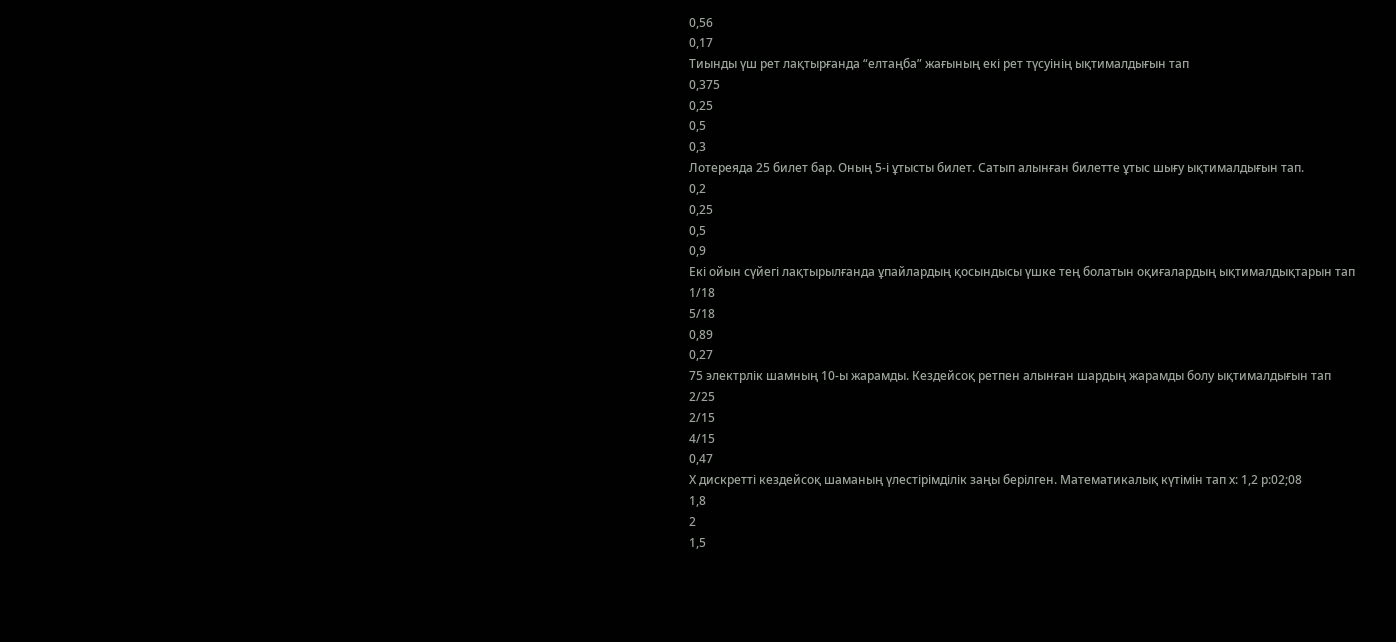0,56
0,17
Тиынды үш рет лақтырғанда “елтаңба” жағының екі рет түсуінің ықтималдығын тап
0,375
0,25
0,5
0,3
Лотереяда 25 билет бар. Оның 5-і ұтысты билет. Сатып алынған билетте ұтыс шығу ықтималдығын тап.
0,2
0,25
0,5
0,9
Екі ойын сүйегі лақтырылғанда ұпайлардың қосындысы үшке тең болатын оқиғалардың ықтималдықтарын тап
1/18
5/18
0,89
0,27
75 электрлік шамның 10-ы жарамды. Кездейсоқ ретпен алынған шардың жарамды болу ықтималдығын тап
2/25
2/15
4/15
0,47
Х дискретті кездейсоқ шаманың үлестірімділік заңы берілген. Математикалық күтімін тап х: 1,2 р:02;08
1,8
2
1,5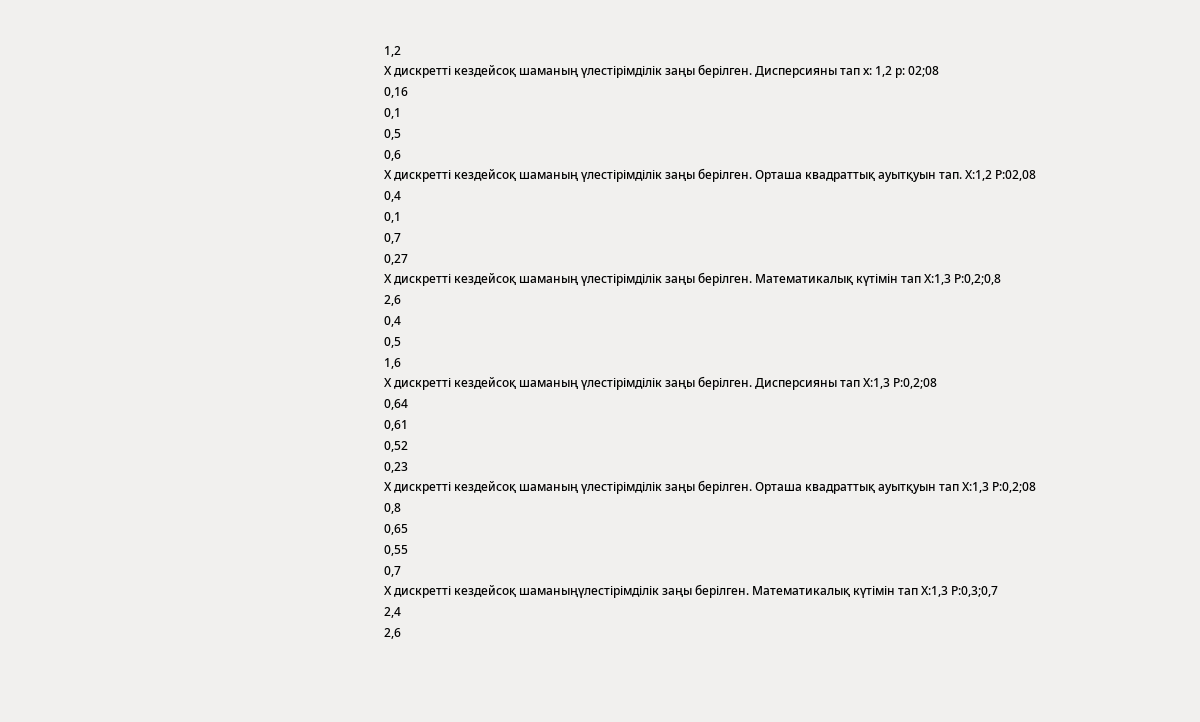1,2
Х дискретті кездейсоқ шаманың үлестірімділік заңы берілген. Дисперсияны тап х: 1,2 р: 02;08
0,16
0,1
0,5
0,6
Х дискретті кездейсоқ шаманың үлестірімділік заңы берілген. Орташа квадраттық ауытқуын тап. Х:1,2 Р:02,08
0,4
0,1
0,7
0,27
Х дискретті кездейсоқ шаманың үлестірімділік заңы берілген. Математикалық күтімін тап Х:1,3 Р:0,2;0,8
2,6
0,4
0,5
1,6
Х дискретті кездейсоқ шаманың үлестірімділік заңы берілген. Дисперсияны тап Х:1,3 Р:0,2;08
0,64
0,61
0,52
0,23
Х дискретті кездейсоқ шаманың үлестірімділік заңы берілген. Орташа квадраттық ауытқуын тап Х:1,3 Р:0,2;08
0,8
0,65
0,55
0,7
Х дискретті кездейсоқ шаманыңүлестірімділік заңы берілген. Математикалық күтімін тап Х:1,3 Р:0,3;0,7
2,4
2,6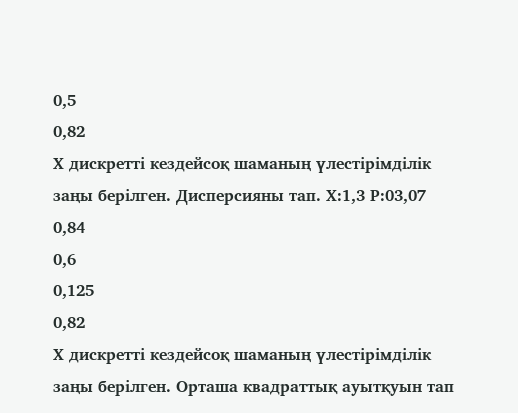0,5
0,82
Х дискретті кездейсоқ шаманың үлестірімділік заңы берілген. Дисперсияны тап. Х:1,3 Р:03,07
0,84
0,6
0,125
0,82
Х дискретті кездейсоқ шаманың үлестірімділік заңы берілген. Орташа квадраттық ауытқуын тап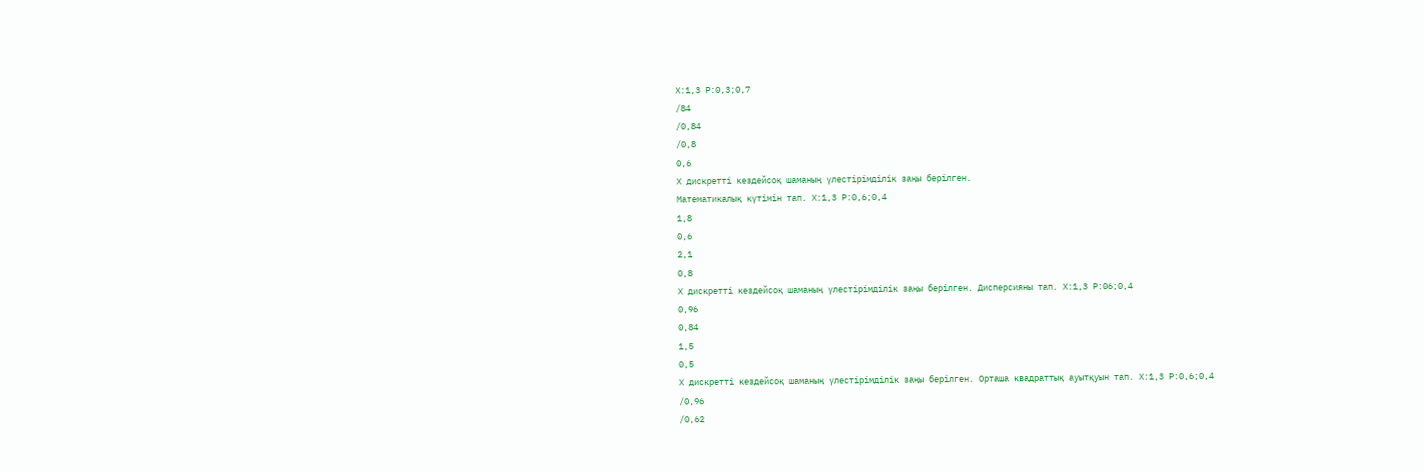Х:1,3 Р:0,3;0,7
/84
/0,84
/0,8
0,6
Х дискретті кездейсоқ шаманың үлестірімділік заңы берілген.
Математикалық күтімін тап. Х:1,3 Р:0,6;0,4
1,8
0,6
2,1
0,8
Х дискретті кездейсоқ шаманың үлестірімділік заңы берілген. Дисперсияны тап. Х:1,3 Р:06;0,4
0,96
0,84
1,5
0,5
Х дискретті кездейсоқ шаманың үлестірімділік заңы берілген. Орташа квадраттық ауытқуын тап. Х:1,3 Р:0,6;0,4
/0,96
/0,62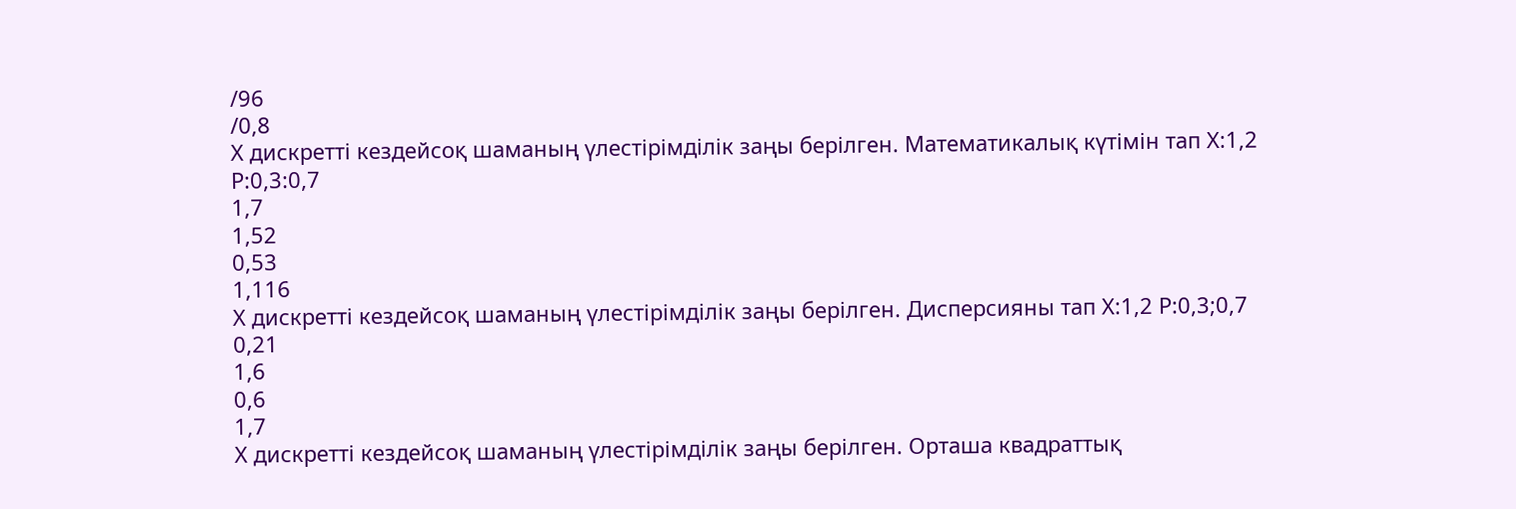/96
/0,8
Х дискретті кездейсоқ шаманың үлестірімділік заңы берілген. Математикалық күтімін тап Х:1,2 Р:0,3:0,7
1,7
1,52
0,53
1,116
Х дискретті кездейсоқ шаманың үлестірімділік заңы берілген. Дисперсияны тап Х:1,2 Р:0,3;0,7
0,21
1,6
0,6
1,7
Х дискретті кездейсоқ шаманың үлестірімділік заңы берілген. Орташа квадраттық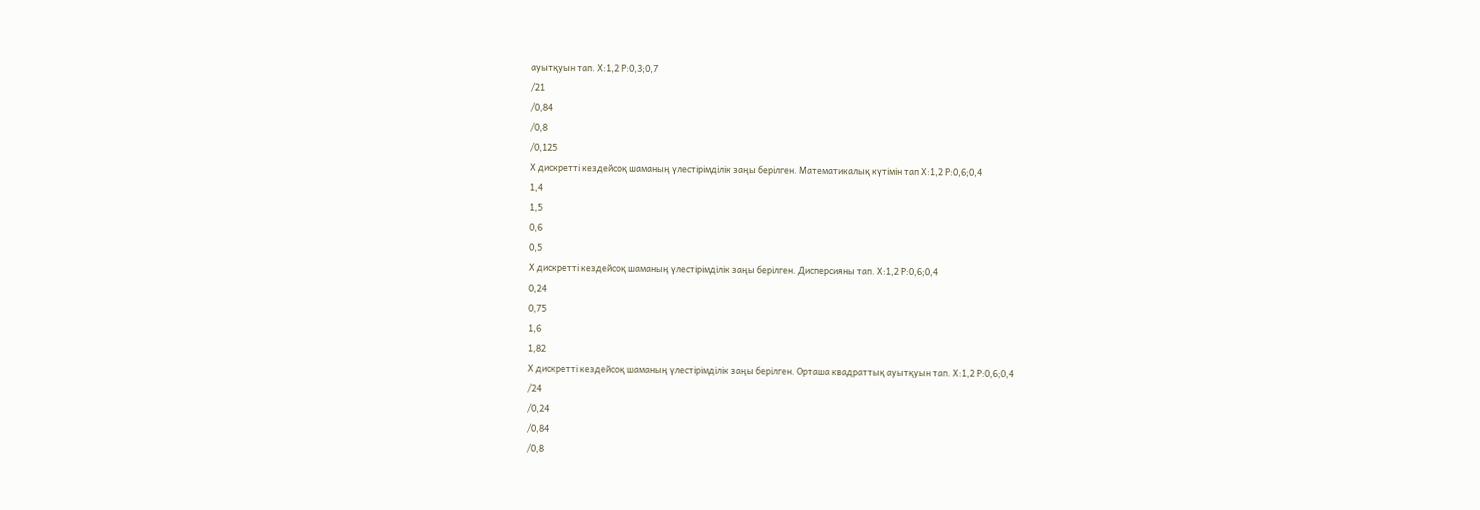ауытқуын тап. Х:1,2 Р:0,3;0,7
/21
/0,84
/0,8
/0,125
Х дискретті кездейсоқ шаманың үлестірімділік заңы берілген. Математикалық күтімін тап Х:1,2 Р:0,6;0,4
1,4
1,5
0,6
0,5
Х дискретті кездейсоқ шаманың үлестірімділік заңы берілген. Дисперсияны тап. Х:1,2 Р:0,6;0,4
0,24
0,75
1,6
1,82
Х дискретті кездейсоқ шаманың үлестірімділік заңы берілген. Орташа квадраттық ауытқуын тап. Х:1,2 Р:0,6;0,4
/24
/0,24
/0,84
/0,8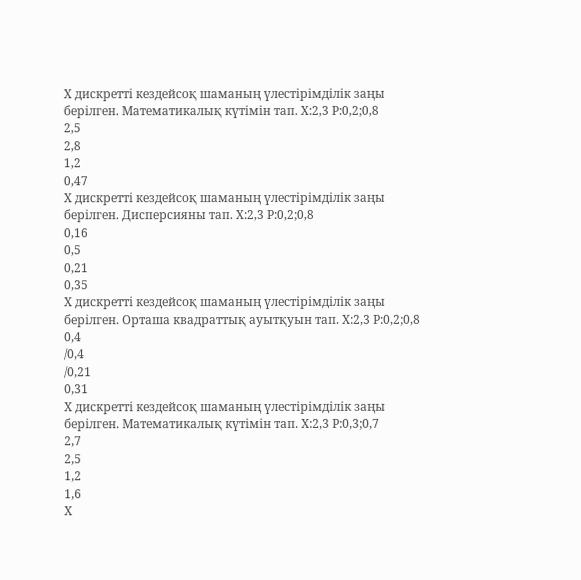Х дискретті кездейсоқ шаманың үлестірімділік заңы берілген. Математикалық күтімін тап. Х:2,3 Р:0,2;0,8
2,5
2,8
1,2
0,47
Х дискретті кездейсоқ шаманың үлестірімділік заңы берілген. Дисперсияны тап. Х:2,3 Р:0,2;0,8
0,16
0,5
0,21
0,35
Х дискретті кездейсоқ шаманың үлестірімділік заңы берілген. Орташа квадраттық ауытқуын тап. Х:2,3 Р:0,2;0,8
0,4
/0,4
/0,21
0,31
Х дискретті кездейсоқ шаманың үлестірімділік заңы берілген. Математикалық күтімін тап. Х:2,3 Р:0,3;0,7
2,7
2,5
1,2
1,6
Х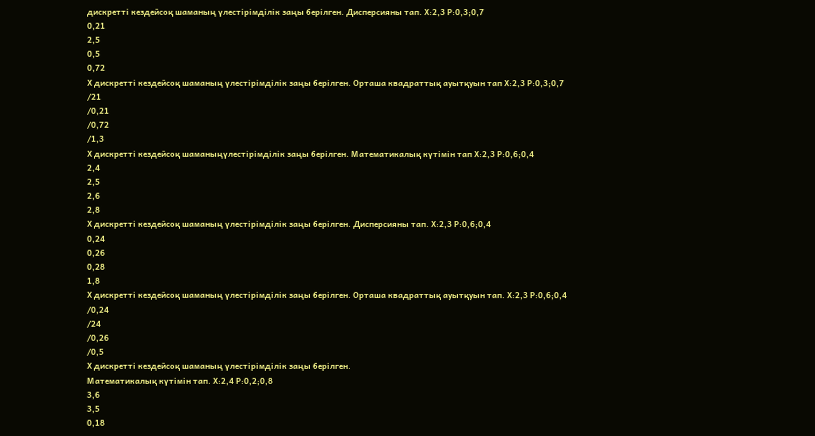дискретті кездейсоқ шаманың үлестірімділік заңы берілген. Дисперсияны тап. Х:2,3 Р:0,3;0,7
0,21
2,5
0,5
0,72
Х дискретті кездейсоқ шаманың үлестірімділік заңы берілген. Орташа квадраттық ауытқуын тап Х:2,3 Р:0,3;0,7
/21
/0,21
/0,72
/1,3
Х дискретті кездейсоқ шаманыңүлестірімділік заңы берілген. Математикалық күтімін тап Х:2,3 Р:0,6;0,4
2,4
2,5
2,6
2,8
Х дискретті кездейсоқ шаманың үлестірімділік заңы берілген. Дисперсияны тап. Х:2,3 Р:0,6;0,4
0,24
0,26
0,28
1,8
Х дискретті кездейсоқ шаманың үлестірімділік заңы берілген. Орташа квадраттық ауытқуын тап. Х:2,3 Р:0,6;0,4
/0,24
/24
/0,26
/0,5
Х дискретті кездейсоқ шаманың үлестірімділік заңы берілген.
Математикалық күтімін тап. Х:2,4 Р:0,2;0,8
3,6
3,5
0,18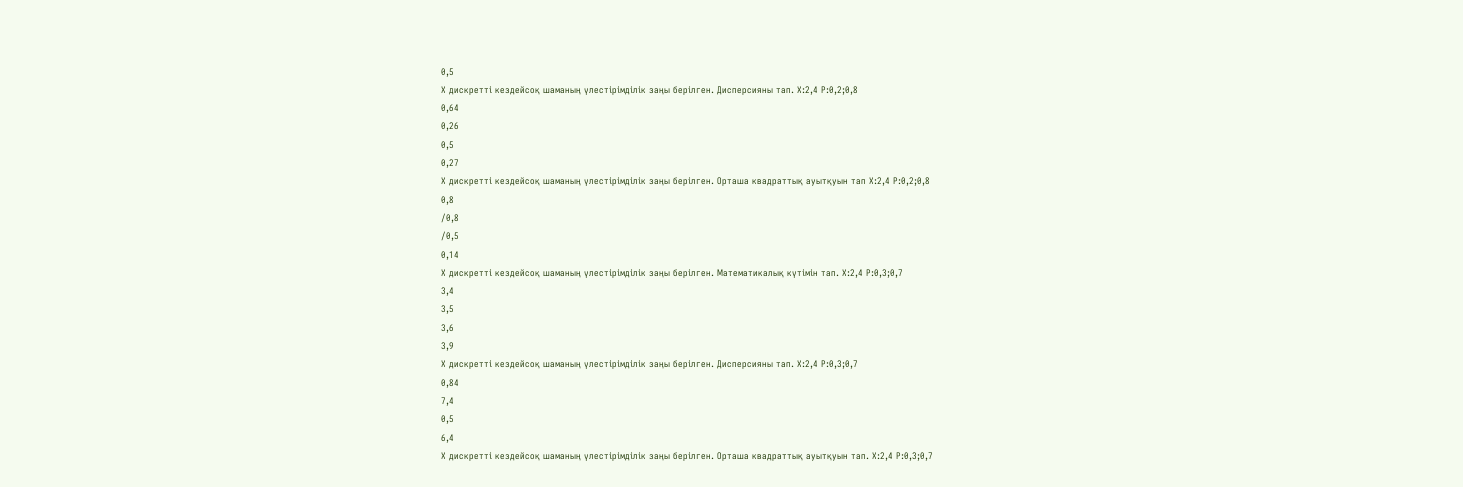0,5
Х дискретті кездейсоқ шаманың үлестірімділік заңы берілген. Дисперсияны тап. Х:2,4 Р:0,2;0,8
0,64
0,26
0,5
0,27
Х дискретті кездейсоқ шаманың үлестірімділік заңы берілген. Орташа квадраттық ауытқуын тап Х:2,4 Р:0,2;0,8
0,8
/0,8
/0,5
0,14
Х дискретті кездейсоқ шаманың үлестірімділік заңы берілген. Математикалық күтімін тап. Х:2,4 Р:0,3;0,7
3,4
3,5
3,6
3,9
Х дискретті кездейсоқ шаманың үлестірімділік заңы берілген. Дисперсияны тап. Х:2,4 Р:0,3;0,7
0,84
7,4
0,5
6,4
Х дискретті кездейсоқ шаманың үлестірімділік заңы берілген. Орташа квадраттық ауытқуын тап. Х:2,4 Р:0,3;0,7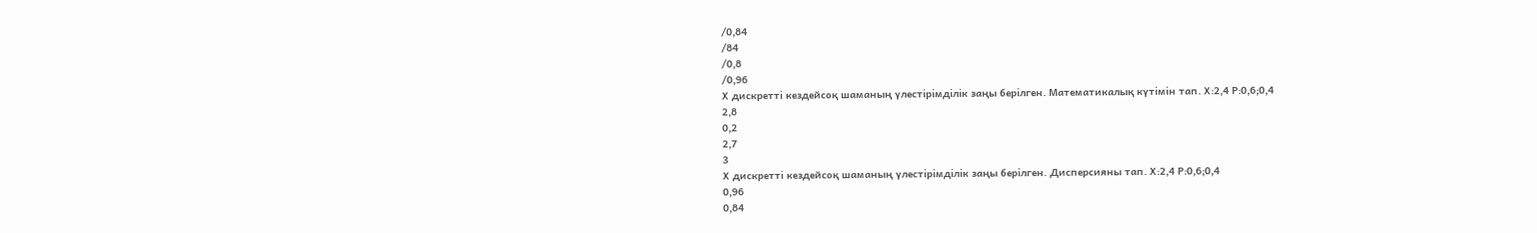/0,84
/84
/0,8
/0,96
Х дискретті кездейсоқ шаманың үлестірімділік заңы берілген. Математикалық күтімін тап. Х:2,4 Р:0,6;0,4
2,8
0,2
2,7
3
Х дискретті кездейсоқ шаманың үлестірімділік заңы берілген. Дисперсияны тап. Х:2,4 Р:0,6;0,4
0,96
0,84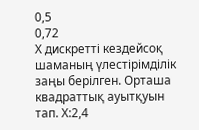0,5
0,72
Х дискретті кездейсоқ шаманың үлестірімділік заңы берілген. Орташа квадраттық ауытқуын тап. Х:2,4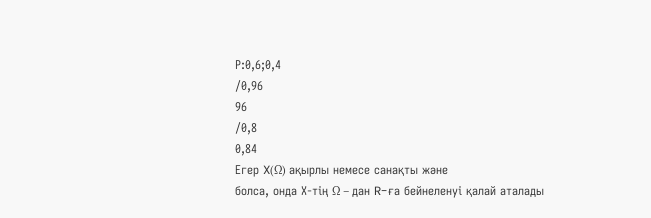Р:0,6;0,4
/0,96
96
/0,8
0,84
Егер X(Ω) ақырлы немесе санақты және
болса, онда Х-тің Ω – дан R-ға бейнеленуі қалай аталады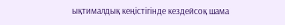ықтималдық кеңістігінде кездейсоқ шама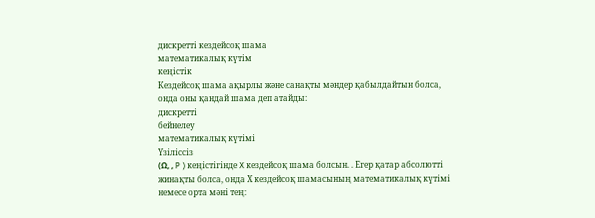дискретті кездейсоқ шама
математикалық күтім
кеңістік
Кездейсоқ шама ақырлы және санақты мәндер қабылдайтын болса, онда оны қандай шама деп атайды:
дискретті
бейнелеу
математикалық күтімі
Үзіліссіз
(Ω, , P ) кеңістігінде X кездейсоқ шама болсын. . Егер қатар абсолютті жинақты болса, онда Х кездейсоқ шамасының математикалық күтімі немесе орта мәні тең: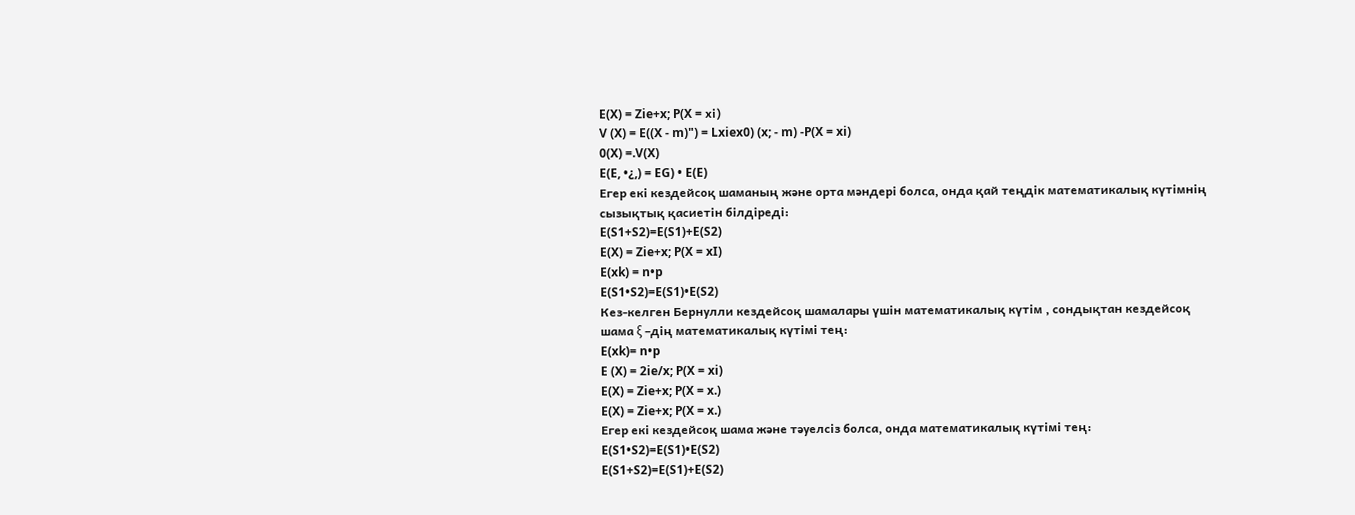E(X) = Zie+x; P(X = xі)
V (X) = E((X - m)") = Lxiex0) (x; - m) -P(X = xi)
0(X) =.V(X)
E(E, •¿,) = EG) • E(E)
Егер екі кездейсоқ шаманың және орта мәндері болса, онда қай теңдік математикалық күтімнің сызықтық қасиетін білдіреді:
E(S1+S2)=E(S1)+E(S2)
E(X) = Zie+x; P(X = xI)
E(xk) = n•p
E(S1•S2)=E(S1)•E(S2)
Кез-келген Бернулли кездейсоқ шамалары үшін математикалық күтім , сондықтан кездейсоқ шама ξ –дің математикалық күтімі тең:
E(xk)= n•p
E (X) = 2ie/x; P(X = xi)
E(X) = Zie+x; P(X = x.)
E(X) = Zie+x; P(X = x.)
Егер екі кездейсоқ шама және тәуелсіз болса, онда математикалық күтімі тең:
E(S1•S2)=E(S1)•E(S2)
E(S1+S2)=E(S1)+E(S2)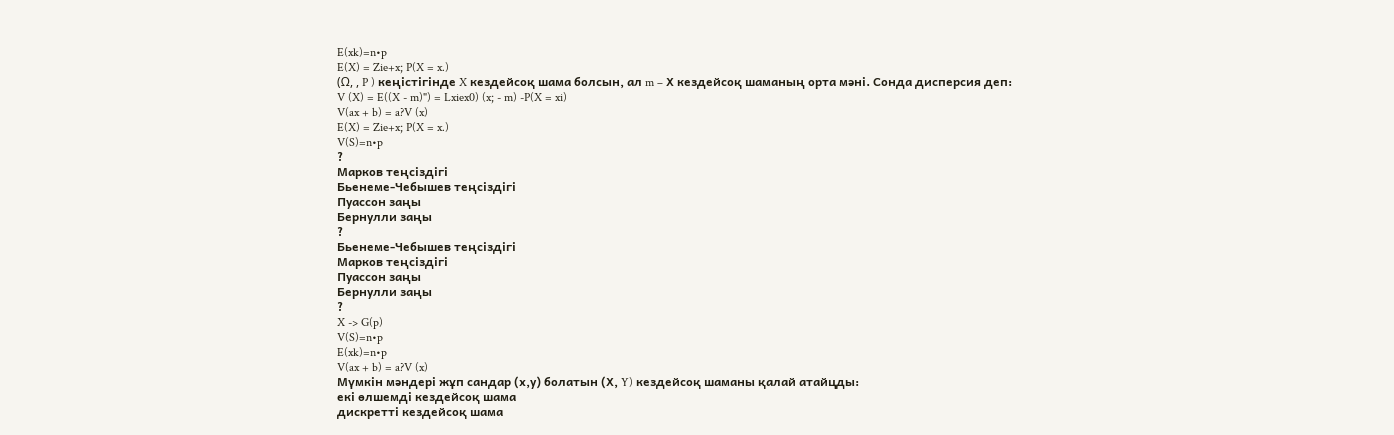E(xk)=n•p
E(X) = Zie+x; P(X = x.)
(Ω, , P ) кеңістігінде X кездейсоқ шама болсын, ал m – Х кездейсоқ шаманың орта мәні. Сонда дисперсия деп:
V (X) = E((X - m)") = Lxiex0) (x; - m) -P(X = xi)
V(ax + b) = a?V (x)
E(X) = Zie+x; P(X = x.)
V(S)=n•p
?
Марков теңсіздігі
Бьенеме-Чебышев теңсіздігі
Пуассон заңы
Бернулли заңы
?
Бьенеме-Чебышев теңсіздігі
Марков теңсіздігі
Пуассон заңы
Бернулли заңы
?
X -> G(p)
V(S)=n•p
E(xk)=n•p
V(ax + b) = a?V (x)
Мүмкін мәндері жұп сандар (х,у) болатын (Х, Y) кездейсоқ шаманы қалай атайцды:
екі өлшемді кездейсоқ шама
дискретті кездейсоқ шама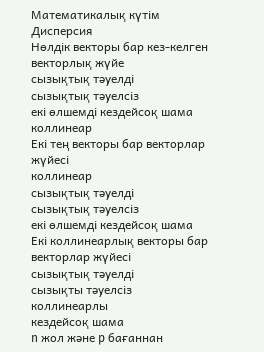Математикалық күтім
Дисперсия
Нөлдік векторы бар кез-келген векторлық жүйе
сызықтық тәуелді
сызықтық тәуелсіз
екі өлшемді кездейсоқ шама
коллинеар
Екі тең векторы бар векторлар жүйесі
коллинеар
сызықтық тәуелді
сызықтық тәуелсіз
екі өлшемді кездейсоқ шама
Екі коллинеарлық векторы бар векторлар жүйесі
сызықтық тәуелді
сызықты тәуелсіз
коллинеарлы
кездейсоқ шама
n жол және p бағаннан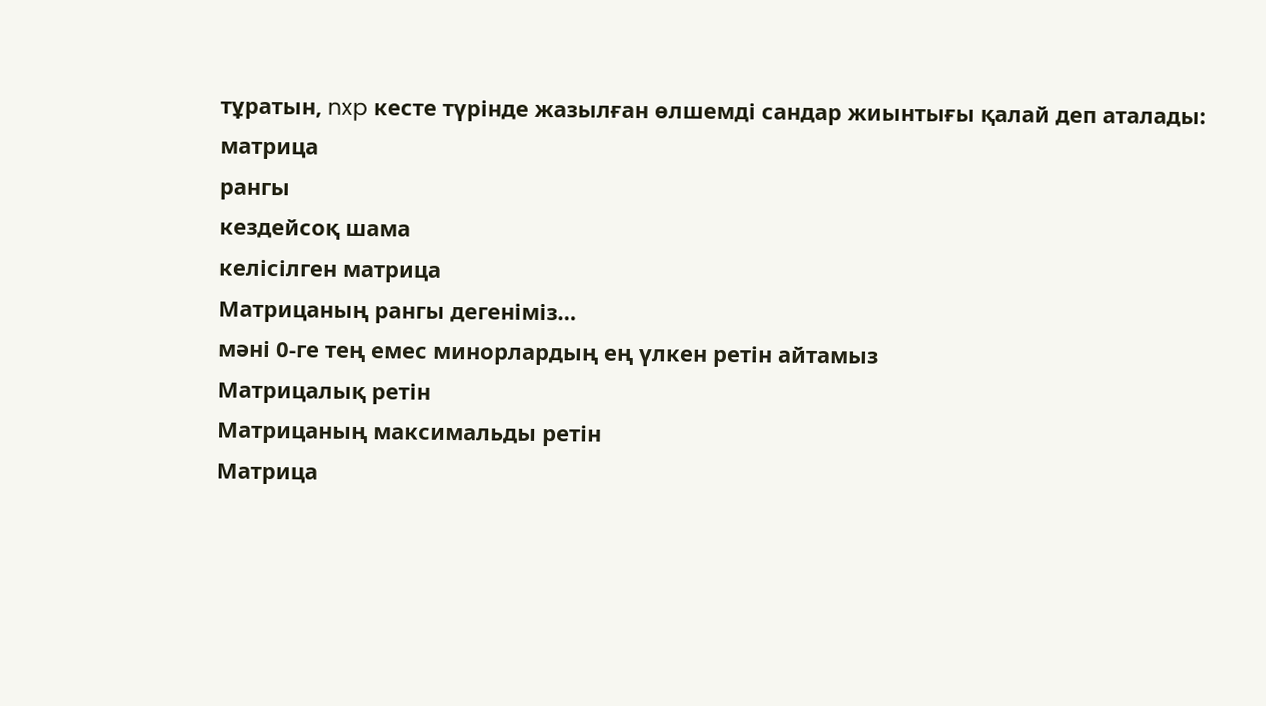тұратын, nxp кесте түрінде жазылған өлшемді сандар жиынтығы қалай деп аталады:
матрица
рангы
кездейсоқ шама
келісілген матрица
Матрицаның рангы дегенiмiз…
мәні 0-ге тең емес минорлардың ең үлкен ретiн айтамыз
Матрицалық ретін
Матрицаның максимальды ретін
Матрица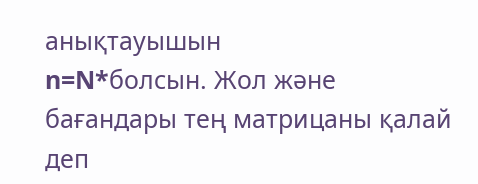анықтауышын
n=N*болсын. Жол және бағандары тең матрицаны қалай деп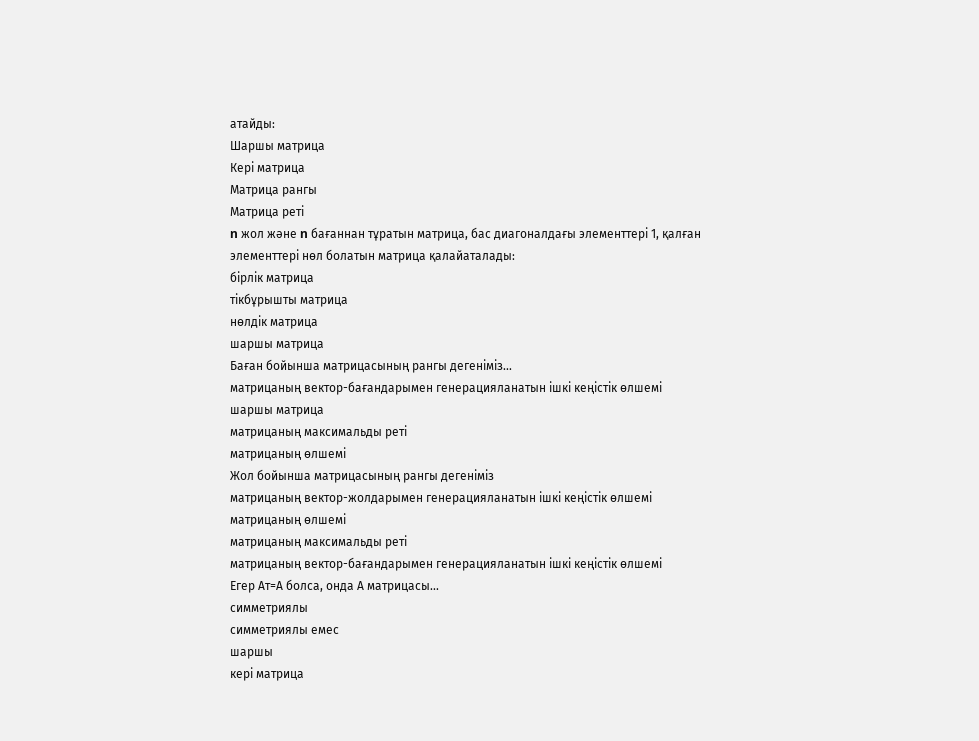атайды:
Шаршы матрица
Кері матрица
Матрица рангы
Матрица реті
n жол және n бағаннан тұратын матрица, бас диагоналдағы элементтері 1, қалған элементтері нөл болатын матрица қалайаталады:
бірлік матрица
тікбұрышты матрица
нөлдік матрица
шаршы матрица
Баған бойынша матрицасының рангы дегеніміз...
матрицаның вектор-бағандарымен генерацияланатын ішкі кеңістік өлшемі
шаршы матрица
матрицаның максимальды ретi
матрицаның өлшемі
Жол бойынша матрицасының рангы дегеніміз
матрицаның вектор-жолдарымен генерацияланатын ішкі кеңістік өлшемі
матрицаның өлшемі
матрицаның максимальды ретi
матрицаның вектор-бағандарымен генерацияланатын ішкі кеңістік өлшемі
Егер Ат=А болса, онда А матрицасы...
симметриялы
симметриялы емес
шаршы
кері матрица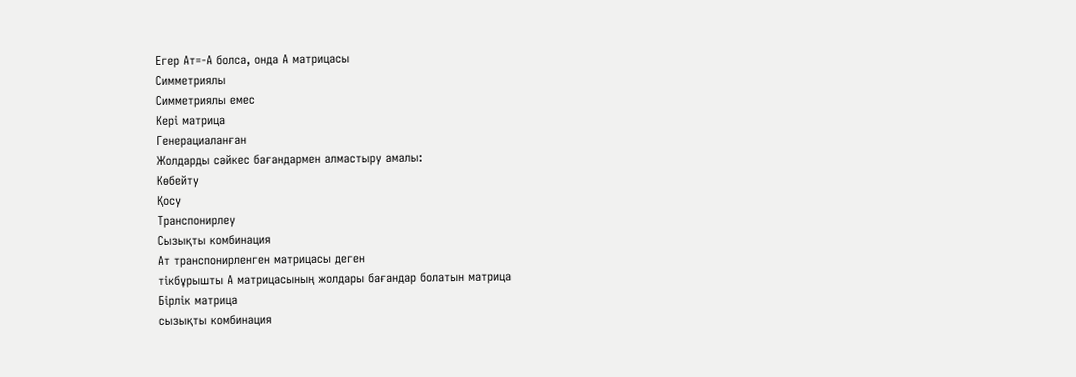Егер Ат=-А болса, онда А матрицасы
Симметриялы
Симметриялы емес
Кері матрица
Генерациаланған
Жолдарды сәйкес бағандармен алмастыру амалы:
Көбейту
Қосу
Транспонирлеу
Сызықты комбинация
Ат транспонирленген матрицасы деген
тікбұрышты А матрицасының жолдары бағандар болатын матрица
Бірлік матрица
сызықты комбинация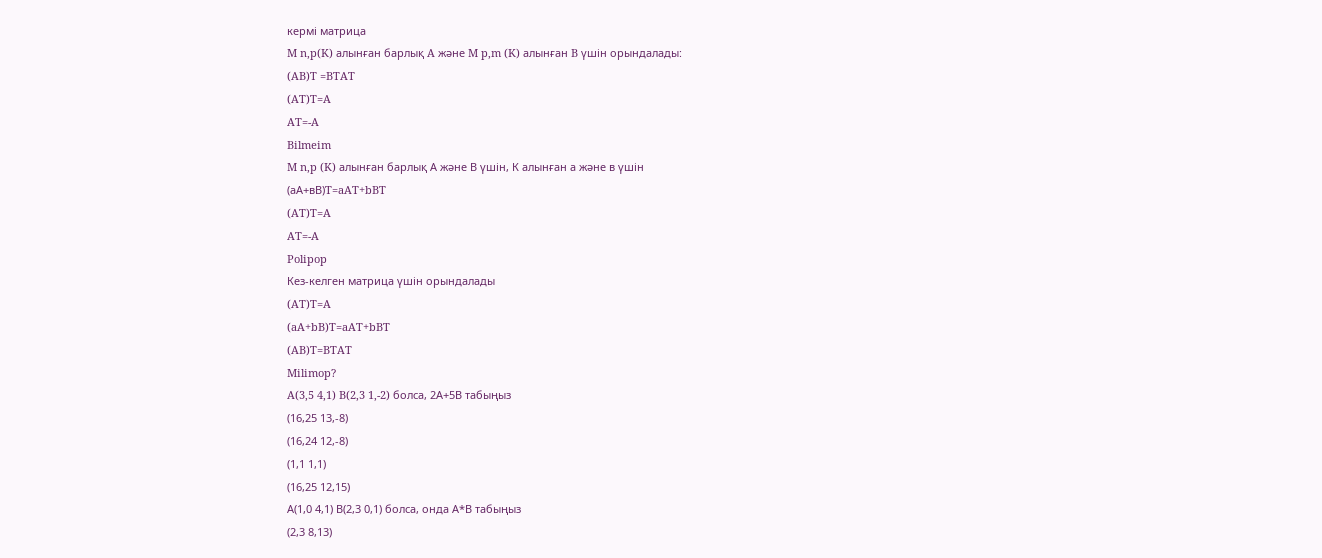кермі матрица
M n,p(K) алынған барлық A және M p,m (K) алынған B үшін орындалады:
(AB)T =BTAT
(AT)T=A
AT=-A
Bilmeim
M n,p (K) алынған барлық А және В үшін, К алынған а және в үшін
(аА+вВ)T=aAT+bBT
(AT)T=A
AT=-A
Polipop
Кез-келген матрица үшін орындалады
(AT)T=A
(aA+bB)T=aAT+bBT
(AB)T=BTAT
Milimop?
A(3,5 4,1) B(2,3 1,-2) болса, 2А+5В табыңыз
(16,25 13,-8)
(16,24 12,-8)
(1,1 1,1)
(16,25 12,15)
А(1,0 4,1) В(2,3 0,1) болса, онда А*В табыңыз
(2,3 8,13)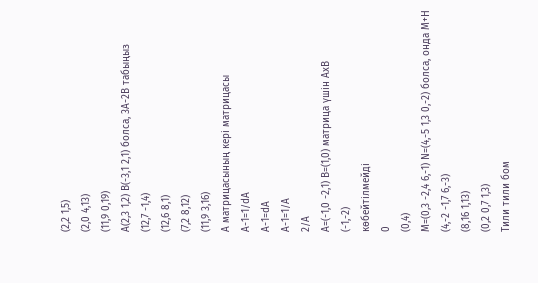(2,2 1,5)
(2,0 4,13)
(11,9 0,19)
А(2,3 1,2) В(-3,1 2,1) болса, 3А-2В табыңыз
(12,7 -1,4)
(12,6 8,1)
(7,2 8,12)
(11,9 3,16)
А матрицасының кері матрицасы
А-1=1/dA
A-1=dA
A-1=1/А
2/А
А=(-1,0 -2,1) В=(1,0) матрица үшін АхВ
(-1,-2)
көбейтілмейді
0
(0,4)
М=(0,3 -2,4 6,-1) N=(4,-5 1,3 0,-2) болса, онда М+Н
(4,-2 -1,7 6,-3)
(8,16 1,13)
(0,2 0,7 1,3)
Тили тили бом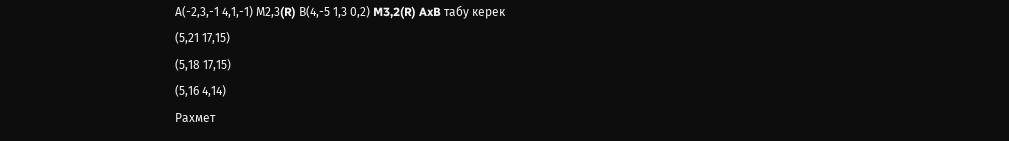А(-2,3,-1 4,1,-1) М2,3(R) В(4,-5 1,3 0,2) M3,2(R) AxB табу керек
(5,21 17,15)
(5,18 17,15)
(5,16 4,14)
Рахмет